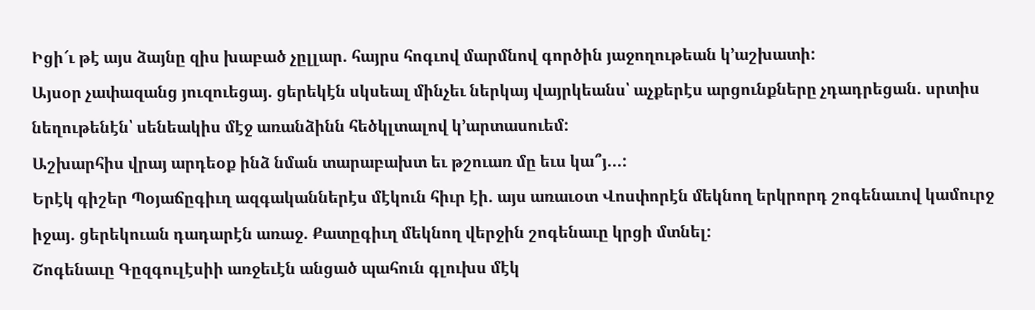Իցի՜ւ թէ այս ձայնը զիս խաբած չըլլար. հայրս հոգւով մարմնով գործին յաջողութեան կ՚աշխատի:
Այսօր չափազանց յուզուեցայ. ցերեկէն սկսեալ մինչեւ ներկայ վայրկեանս՝ աչքերէս արցունքները չդադրեցան. սրտիս նեղութենէն՝ սենեակիս մէջ առանձինն հեծկլտալով կ՚արտասուեմ:
Աշխարհիս վրայ արդեօք ինձ նման տարաբախտ եւ թշուառ մը եւս կա՞յ...:
Երէկ գիշեր Պօյաճըգիւղ ազգականներէս մէկուն հիւր էի. այս առաւօտ Վոսփորէն մեկնող երկրորդ շոգենաւով կամուրջ իջայ. ցերեկուան դադարէն առաջ. Քատըգիւղ մեկնող վերջին շոգենաւը կրցի մտնել:
Շոգենաւը Գըզգուլէսիի առջեւէն անցած պահուն գլուխս մէկ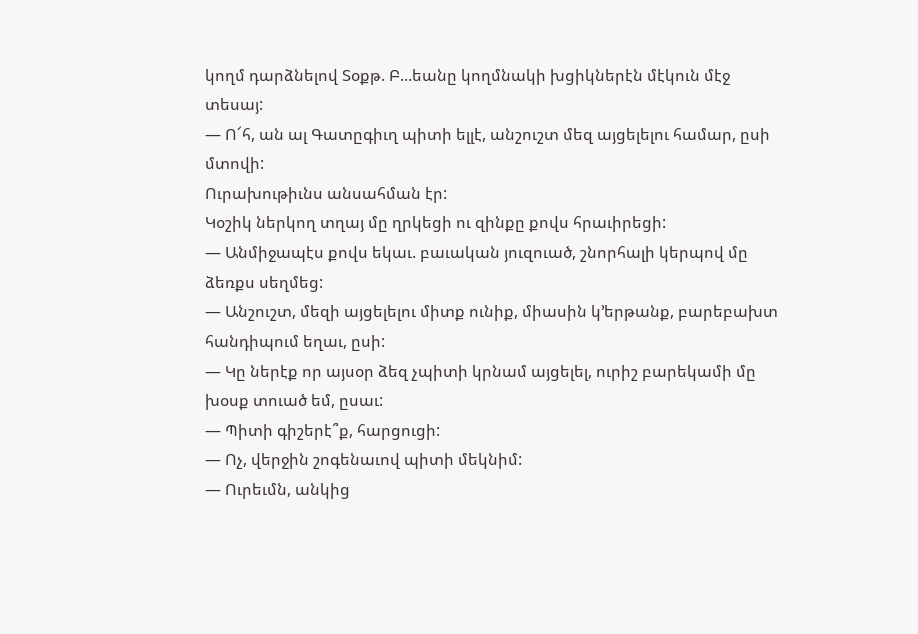կողմ դարձնելով Տօքթ. Բ...եանը կողմնակի խցիկներէն մէկուն մէջ տեսայ:
— Ո՜հ, ան ալ Գատըգիւղ պիտի ելլէ, անշուշտ մեզ այցելելու համար, ըսի մտովի:
Ուրախութիւնս անսահման էր:
Կօշիկ ներկող տղայ մը ղրկեցի ու զինքը քովս հրաւիրեցի:
— Անմիջապէս քովս եկաւ. բաւական յուզուած, շնորհալի կերպով մը ձեռքս սեղմեց:
— Անշուշտ, մեզի այցելելու միտք ունիք, միասին կ՚երթանք, բարեբախտ հանդիպում եղաւ, ըսի:
— Կը ներէք որ այսօր ձեզ չպիտի կրնամ այցելել, ուրիշ բարեկամի մը խօսք տուած եմ, ըսաւ:
— Պիտի գիշերէ՞ք, հարցուցի:
— Ոչ, վերջին շոգենաւով պիտի մեկնիմ:
— Ուրեւմն, անկից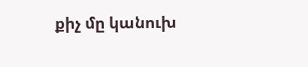քիչ մը կանուխ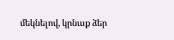մեկնելով, կրնաք ձեր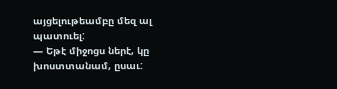այցելութեամբը մեզ ալ պատուել:
— Եթէ միջոցս ներէ, կը խոստտանամ, ըսաւ: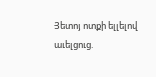Յետոյ ոտքի ելլելով աւելցուց.